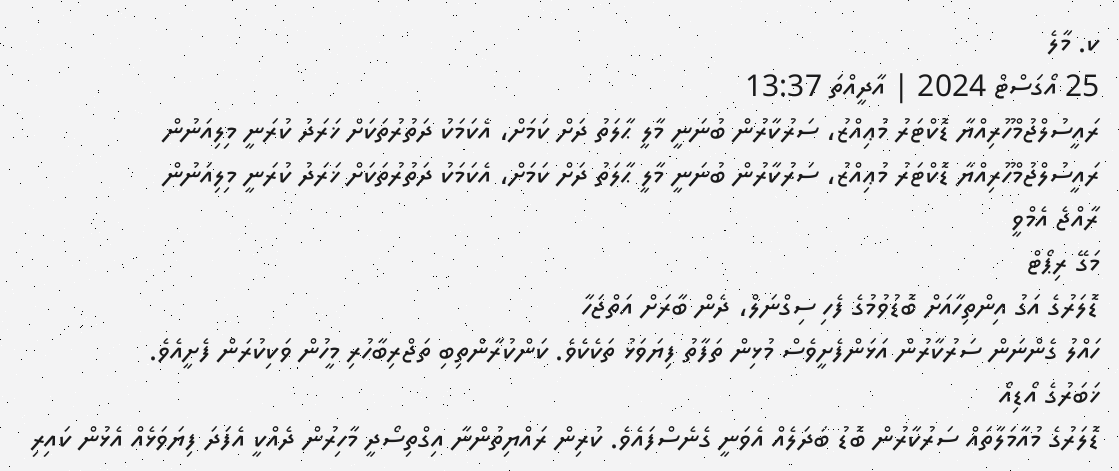ކ. މާލެ
25 އޯގަސްޓް 2024 | އާދީއްތަ 13:37
ރައީސުލްޖުމްހޫރިއްޔާ ޑޮކްޓަރު މުޢިއްޒު، ސަރުކާރުން ބުނަނީ މާލީ ޙާލަތު ދަށް ކަމަށް، އެކަމަކު ދަތުރުތަކަށް ޚަރަދު ކުރަނީ މިލިއަނުން
ރައީސުލްޖުމްހޫރިއްޔާ ޑޮކްޓަރު މުޢިއްޒު، ސަރުކާރުން ބުނަނީ މާލީ ޙާލަތު ދަށް ކަމަށް، އެކަމަކު ދަތުރުތަކަށް ޚަރަދު ކުރަނީ މިލިއަނުން
ރާއްޖެ އެމްވީ
މަގޭ ރިޕޯޓް
ޑޮލަރުގެ އަގު އިންތިހާއަށް ބޮޑުވުމުގެ ފެހި ސިގްނަލް، ދެން ބާރަށް އަތްޖަހާ
ހައްލު ގެންނަން ސަރުކާރުން އަޅަންފެށީވެސް މުޅިން ތަފާތު ފިޔަވަޅު ތަކެކެވެ. ކަންކުރާންތިބި ތަޖްރިބާހުރި މީހުން ވަކިކުރަން ފެށީއެވެ.
ޚަބަރުގެ އޯޑިއޯ
ޑޮލަރުގެ މުއާމަލާތައް ސަރުކާރުން ބޮޑު ބަދަލެއް އެވަނީ ގެނެސްފައެވެ. ކުރިން ރައްޔިތުންނާ އިގްތިސޯދީ މާހިރުން ދެއްކީ އެފަދަ ފިޔަވަޅެއް އެޅުން ކައިރި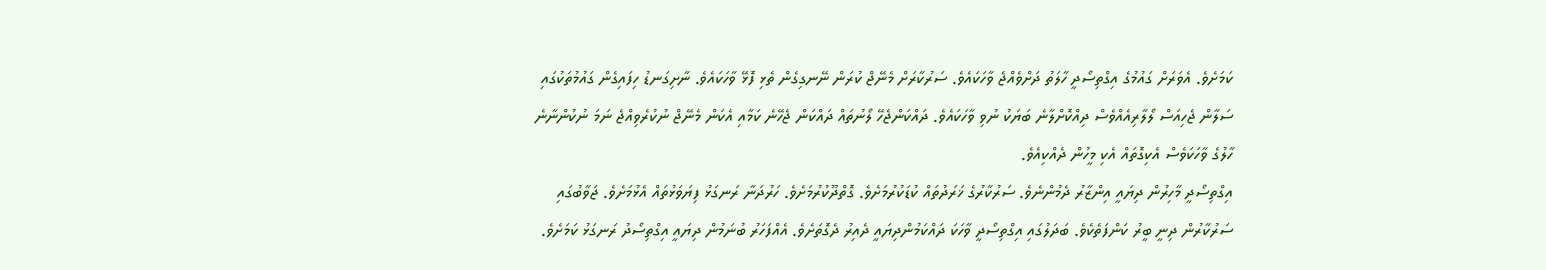ކަމަށެވެ. އެވަރަށް ގައުމުގެ އިގްތިސޯދީ ހާލަތު ދަށްވެއްޖެ ވާހަކައެވެ. ސަރުކާރަށް މެނޭޖް ކުރަން ނޭނގިގެން ތެޅި ފޮޅޭ ވާހަކައެވެ. ނާށިގަނޑު ހިފައިގެން ގައުމުތަކުގައި ސަލާން ޖެހިއަސް ލޯލާރިއެއްވެސް ދިއްކޮށްލާނެ ބަޔަކު ނުވި ވާހަކައެވެ. ދައްކަންޖެހޭ ލޯނުތައް ދައްކަން ޖެހޭނެ ކަމާއި އެކަން މެނޭޖް ނުކުރެވިއްޖެ ނަމަ ނުކުންނާނެ ހާލުގެ ވާހަކަވެސް އެކިގޮތައް އެކި މީހުން ދެއްކިއެވެ.
އިގްތިސޯދީ މާހިރުން ދިޔައީ އިންޒާރު ދެމުންނެވެ. ސަރުކާރުގެ ޚަރަދުތައް ކުޑަކުރުމަށެވެ. ގޮތްދޫކުރުމަށެވެ. ހަރުދަނާ ރަނގަޅު ފިޔަވަޅުތައް އެޅުމަށެވެ. ޖަވާބުގައި ސަރުކާރުން ދިނީ ބީރު ކަންފަތެކެވެ. ބަދަލުގައި އިގްތިސޯދީ ވާހަކަ ދައްކަމުންދިޔައީ ދެއިރު ދެގޮތަށެވެ. އެއްފަހަރު ބުނަމުން ދިޔައީ އިގްތިސޯދު ރަނގަޅު ކަމަށެވެ.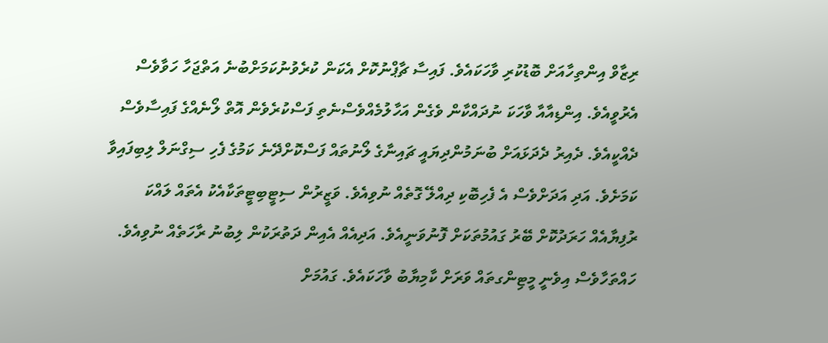ރިޒާވް އިންތިހާއަށް ބޮޑުކުރި ވާހަކައެވެ. ފައިސާ ޗާޕްނުކޮށް އެކަން ކުރެވުނުކަމަށްބުނެ އަތްޖަހާ ހަވާވެސް އެރުވީއެވެ. އިންޑިއާއާ ވާހަކަ ނުދައްކާން ވެގެން އަހާލުމެއްވެސްނެތި ފަސްކުރެވެން އޮތް ލޯނެއްގެ ފައިސާވެސް ދެއްކީއެވެ. ދެއިރު ދެދަޅައަށް ބުނަމުންދިޔައީ ޗައިނާގެ ލޯނުތައް ފަސްކޮށްދޭނެ ކަމުގެ ފެހި ސިގްނަލް ލިބިފައިވާ ކަމަށެވެ. އަދި އަދަށްވެސް އެ ފެހިބޮކި ދިއްލޭ ގޮތެއް ނުވިއެވެ. ވަޒީރުން ސިޓީބިޓީތަކާއެކު އެތައް ލައްކަ ރުފިޔާއެއް ހަރަދުކޮށް ބޭރު ގައުމުތަކަށް ފޮނުވަނީއެވެ. އަދިއެއް އެއިން ދަތުރަކުން ލިބުނު ރާހަތެއް ނުވިއެވެ. ހައްތަހާވެސް އިވެނީ މީޓިންގތައް ވަރަށް ކާމިޔާބު ވާހަކައެވެ. ގައުމަށް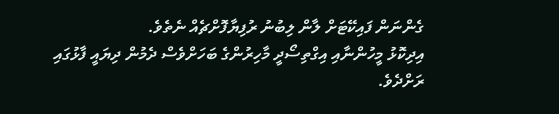ގެންނަން ފައިކޭޓަށް ލާން ލިބުނު ރުފިޔާފޮށްޗެއް ނެތެވެ.
އިދިކޮޅު މީހުންނާއި އިގްތިސޯދީ މާހިރުންގެ ބަހަށްވެސް ދެމުން ދިޔައީ ފާޅުގައި ރަށްދެވެ.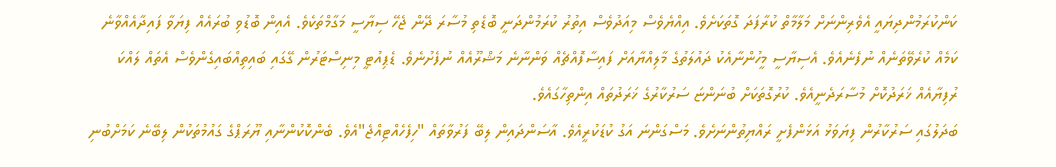ކަންކުރަމުންދިޔައީ އެވެރިންނަށް މަލާމާތް ކުރާފަދަ ގޮތަކަށެވެ. އިއްޔެވެސް މިއަދުވެސް އިތުރު ކުރަމުންދަނީ ބޮޑެތި މުސާރަ ދޭން ޖެހޭ ސިޔާސީ މަގާމްތަކެވެ. އެއިން ބޮޑުވި ބުރައެއް ފިޔަވާ ފައިދާއެއްވާނެ ކަމެއް ކުރެވޭތަނެއް ނުފެނެއެވެ. އެސިޔާސީ މީހުންނާއެކު ދައުލަތުގެ މާލިއްޔާއަށް ފައިސާފޮއްޗެއް ވަންނާނެ މަޝްރޫއެއް ނުފެށުނެވެ. ޑެޕިއުޓީ މިނިސްޓަރުން ގޭގައި ބައިތިއްބައިގެންވެސް އެތައް ލައްކަ ރުފިޔާއެއް ޚަރަދުކޮށް މުސާރަދެނީއެވެ. ކުރުގޮތަކަށް ބުނަންޏަ ސަރުކާރުގެ ޚަރަދުތައް އިންތިހާގައެވެ.
ބަދަލުގައި ސަރުކާރުން ފިޔަވަޅު އަޅަންފެށީ ރައްޔިތުންނަށެވެ. މަސްގަންނަ އަގު ކުޑަކުރީއެވެ. އާސަންދައިން ލިބޭ ފަރުވާތައް "ހިފެހެއްޓިއްޖެ"އެވެ. ބެންކޮކުންނާއި ޔޫރަޕްގެ ގައުމުތަކުން ލިބޭނެ ކަމަށްބުނި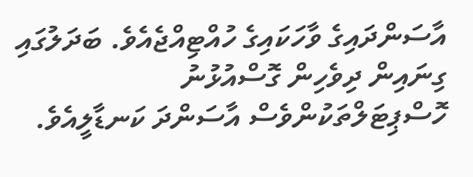އާސަންދައިގެ ވާހަކައިގެ ހުއްޓިއްޖެއެވެ. ބަދަލުގައި ގިނައިން ދިވެހިން ގޮސްއުޅުނު ހޮސްޕިޓަލްތަކުންވެސް އާސަންދަ ކަނޑާލީއެވެ.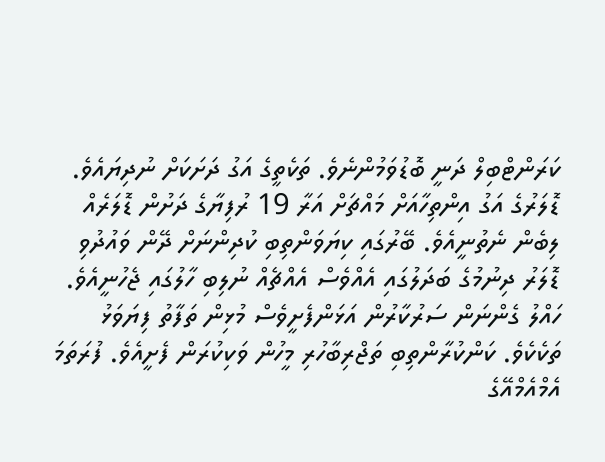ކަރަންޓްބިލް ދަނީ ބޮޑުވަމުންނެވެ. ތަކެތީގެ އަގު ދަށަކަށް ނުދިޔައެވެ. ޑޮލަރުގެ އަގު އިންތިހާއަށް މައްޗަށް އަރާ 19 ރުފިޔާގެ ދަށުން ޑޮލަރެއް ލިބެން ނެތުނީއެވެ. ބޭރުގައި ކިޔަވަންތިބި ކުދިންނަށް ދޭން ވައުދުވި ޑޮލަރު ދިނުމުގެ ބަދަލުގައި އެއްވެސް އެއްޗެއް ނުލިބި ހާލުގައި ޖެހުނީއެވެ.
ހައްލު ގެންނަން ސަރުކާރުން އަޅަންފެށީވެސް މުޅިން ތަފާތު ފިޔަވަޅު ތަކެކެވެ. ކަންކުރާންތިބި ތަޖްރިބާހުރި މީހުން ވަކިކުރަން ފެށީއެވެ. ފުރަތަމަ އެމްއެމްއޭގެ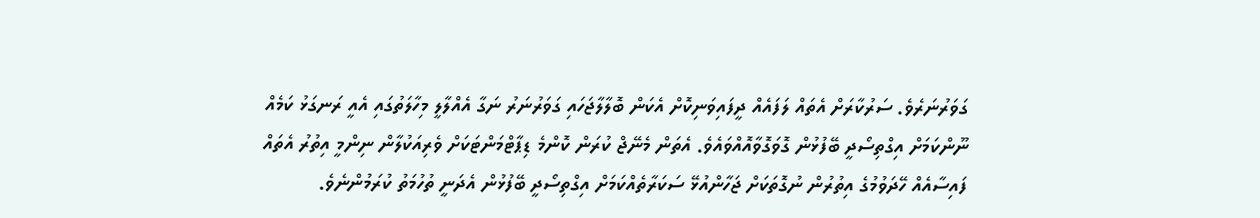ގަވަރުނަރެވެ. ސަރުކާރަށް އެތައް ލަފައެއް ދީފައިވަނިކޮށް އެކަން ބޮލާލާޖަހައި ގަވަރުނަރު ނަގާ އެއްލާލީ މިހާލަތުގައި އެއީ ރަނގަޅު ކަމެއް ނޫންކަމަށް އިގްތިސޯދީ ބޭފުޅުން ގޮވަގޮވާއޮއްވައެވެ. އެތަން މެނޭޖް ކުރަން ކޮންމެ ޑިޕާޓްމަންޓަކަށް ވެރިއަކުލާން ނިންމީ އިތުރު އެތައް ފައިސާއެއް ހޭދަވުމުގެ އިތުރުން ނުގޮތަކަށް ޖަހާންއުޅޭ ސަކަރާތެއްކަމަށް އިގްތިސޯދީ ބޭފުޅުން އެދަނީ ތުހުމަތު ކުރަމުންނެވެ.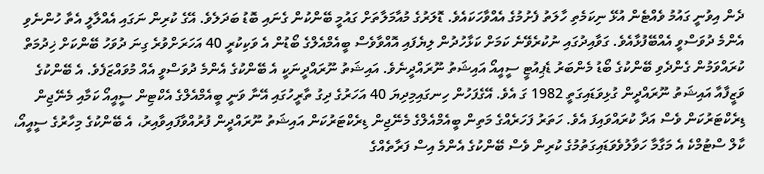ދެން އިވުނީ ގައުމު ވެއްޓެން އުޅޭ ނިކަމެތި ހާލަތު ފެށުމުގެ އެއްވާހަކައެވެ. ޑޮލަރުގެ މުއާމަލާތަށް ގައުމީ ބޭންކުން ގެނައި ބޮޑު ބަދަލެވެ. އޭގެ ކުރިން ނަގައި އެއްލާލީ އެތާ ހުންނެވި އެންމެ ދުވަސްވީ އެއްބޭފުޅާއެވެ. ގަވާއިދުގައި ނުކުރެވޭނެ ކަމަށް ކަޅާހުދުން ލިޔެފައި އޮއްވާވެސް ބީއެމްއެލްގެ ބޯޑުން އެ ވަކިކުރީ 40 އަހަރަށްވުރެ ގިނަ ދުވަހު ބޭންކަށް ޚިދުމަތް ކުރައްވަމުން ގެންދެވި ބޭންކުގެ ބޯޑު މެންބަރު ޑެޕިއުޓީ ސީއީއޯ އައިޝަތު ނޫރައްދީނެވެ. އައިޝަތު ނޫރައްދީނަކީ އެ ބޭންކުގެ އެންމެ ދުވަސްވީ އެއް މުވައްޒަފެވެ. އެ ބޭންކުގެ ވަޒީފާއާ އައިޝަތު ނޫރައްދީން ގުޅިވަޑައިގަތީ 1982 ގަ އެވެ. އޭގެފަހުން ހިނގައިމިދިޔަ 40 އަހަރުގެ ދިގު ތާރީހުގައި އޭނާ ވަނީ ބީއެމްއެލްގެ އެކްޓިން ސީއީއޯ ކަމާއި މެނޭޖިން ޑިރެކްޓަރުކަން ވެސް އަދާ ކުރައްވައިފަ އެވެ. ހަތަރު ފަހަރެއްގެ މަތިން ބީއެމްއެލްގެ މެނޭޖިން ޑިރެކްޓަރުކަން އައިޝަތު ނޫރައްދީން ފުރުއްވާފައިވާއިރު، އެ ބޭންކުގެ މިހާރުގެ ސީއީއޯ، ކާލް ސްޓުމްކެ އެ މަގާމާ ހަވާލުވެވަޑައިގަތުމުގެ ކުރިން ވެސް ބޭންކުގެ އެންމެ އިސް ފަރާތެއްގެ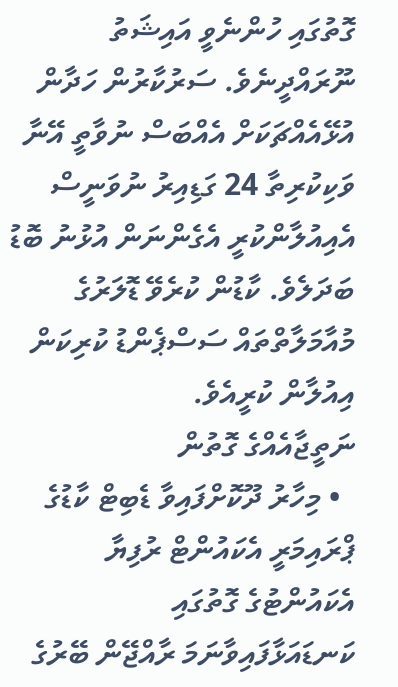ގޮތުގައި ހުންނެވީ އައިޝަތު ނޫރައްދީނެވެ. ސަރުކާރުން ހަދާން އުޅޭއެއްޗަކަށް އެއްބަސް ނުވާތީ އޭނާ ވަކިކުރިތާ 24 ގަޑިއިރު ނުވަނީސް އެއިއުލާންކުރީ އެގެންނަން އުޅުނު ބޮޑު ބަދަލެވެ. ކާޑުން ކުރެވޭ ޑޮލަރުގެ މުއާމަލާތްތައް ސަސްޕެންޑު ކުރިކަން އިއުލާން ކުރީއެވެ.
ނަތީޖާއެއްގެ ގޮތުން
  • މިހާރު ދޫކޮށްފައިވާ ޑެބިޓް ކާޑުގެ ޕްރައިމަރީ އެކައުންޓް ރުފިޔާ އެކައުންޓުގެ ގޮތުގައި ކަނޑައަޅާފައިވާނަމަ ރާއްޖޭން ބޭރުގެ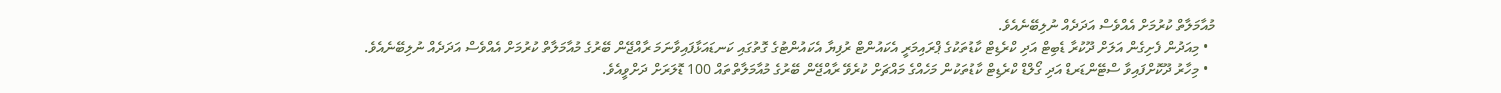މުއާމަލާތް ކުރުމަށް އެއްވެސް އަދަދެއް ނުލިބޭނެއެވެ.
  • މިއަދުން ފެށިގެން އަލަށް ދޫކުރާ ޑެބިޓް އަދި ކްރެޑިޓް ކާޑުތަކުގެ ޕްރައިމަރީ އެކައުންޓް ރުފިޔާ އެކައުންޓުގެ ގޮތުގައި ކަނޑައަޅާފައިވާނަމަ ރާއްޖޭން ބޭރުގެ މުއާމަލާތް ކުރުމަށް އެއްވެސް އަދަދެއް ނުލިބޭނެއެވެ.
  • މިހާރު ދޫކޮށްފައިވާ ސްޓޭންޑަރޑް އަދި ގޯލްޑް ކްރެޑިޓް ކާޑުތަކުން މަހެއްގެ މައްޗަށް ކުރެވޭ ރާއްޖޭން ބޭރުގެ މުއާމަލާތްތައް 100 ޑޮލަރަށް ދަށްވީއެވެ.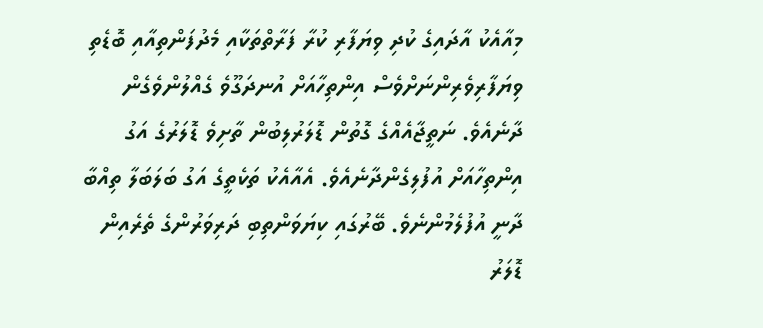މިއާއެކު އާދައިގެ ކުދި ވިޔަފާރި ކުރާ ފަރާތްތަކާއި މެދުފަންތިއާއި ބޮޑެތި ވިޔަފާރިވެރިންނަށްވެސް އިންތިހާއަށް އުނދަގޫވެ ގެއްލުންވެގެން ދާނެއެވެ. ނަތީޖާއެއްގެ ގޮތުން ޑޮލަރުލިބުން ތާށިވެ ޑޮލަރުގެ އަގު އިންތިހާއަށް އުފުލިގެންދާނެއެވެ. އެއާއެކު ތަކެތީގެ އަގު ބަލަބަލާ ތިއްބާ ދާނީ އުފުލެމުންނެވެ. ބޭރުގައި ކިޔަވަންތިބި ދަރިވަރުންގެ ތެރެއިން ޑޮލަރު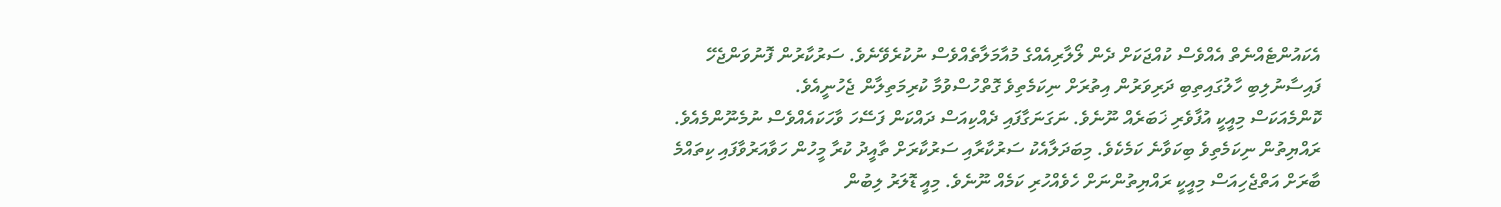އެކައުންޓެއްނެތް އެއްވެސް ކުއްޖަކަށް ދެން ލޯލާރިއެއްގެ މުއާމަލާތެއްވެސް ނުކުރެވޭނެވެ. ސަރުކާރުން ފޮނުވަންޖެހޭ ފައިސާނުލިބި ހާލުގައިތިބި ދަރިވަރުން އިތުރަށް ނިކަމެތިވެ ގޮތްހުސްވުމާ ކުރިމަތިލާން ޖެހުނީއެވެ.
ކޮންމެއަކަސް މިއީކީ އުފާވެރި ޚަބަރެއް ނޫނެވެ. ނަގަނަގާފައި ދެއްކިއަސް ދައްކަން ފަސޭހަ ވާހަކައެއްވެސް ނުމެނޫންމެއެވެ. ރައްޔިތުން ނިކަމެތިވެ ބިކަވާނެ ކަމެކެވެ. މިބަދަލާއެކު ސަރުކާރާއި ސަރުކާރަށް ތާއީދު ކުރާ މީހުން ހަވާއަރުވާފައި ކިތައްމެ ބާރަށް އަތްޖެހިއަސް މިއީކީ ރައްޔިތުންނަށް ހެވެއްހުރި ކަމެއް ނޫނެވެ. މިއީ ޑޮލަރު ލިބުން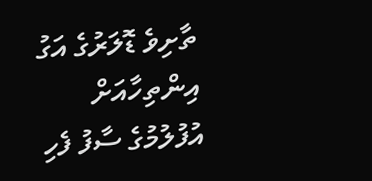ތާށިވެ ޑޮލަރުގެ އަގު އިންތިހާއަށް އުފުލުމުގެ ސާފު ފެހި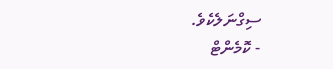ސިގްނަލެކެވެ.
- ކޮމެންޓް